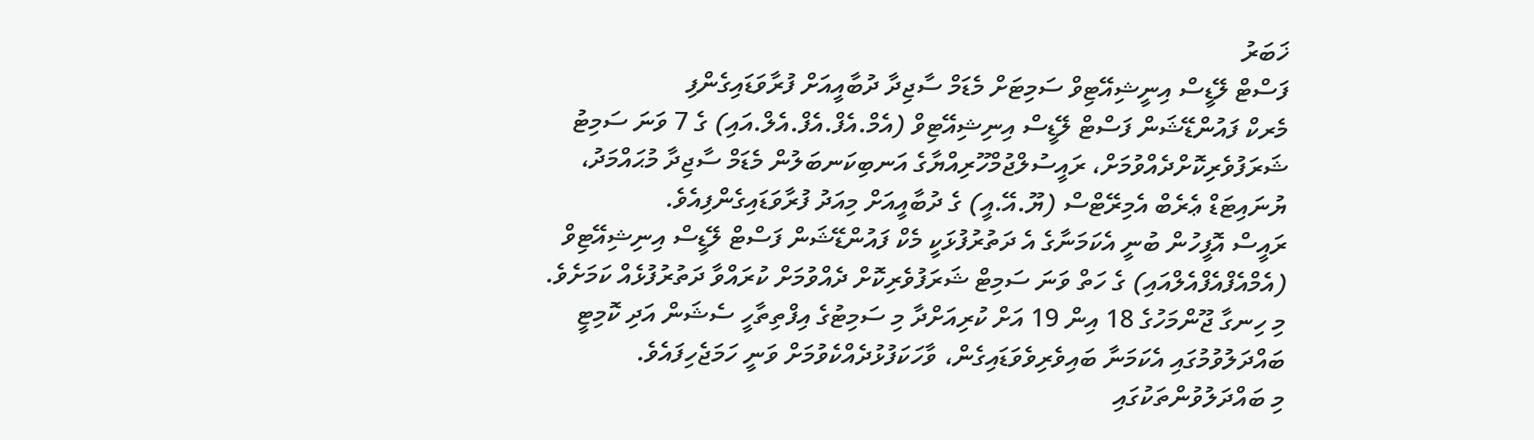ޚަބަރު
ފަސްޓް ލޭޑީސް އިނީޝިއޭޓިވް ސަމިޓަށް މެޑަމް ސާޖިދާ ދުބާއީއަށް ފުރާވަޑައިގެންފި
މެރކް ފައުންޑޭޝަން ފަސްޓް ލޭޑީސް އިނިޝިއޭޓިވް (އެމް.އެފް.އެފް.އެލް.އައި) ގެ 7 ވަނަ ސަމިޓު ޝަރަފުވެރިކޮށްދެއްވުމަށް، ރައީސުލްޖުމްހޫރިއްޔާގެ އަނބިކަނބަލުން މެޑަމް ސާޖިދާ މުޙައްމަދު، ޔުނައިޓަޑް ޢެރެބް އެމިރޭޓްސް (ޔޫ.އޭ.އީ) ގެ ދުބާއީއަށް މިއަދު ފުރާވަޑައިގެންފިއެވެ.
ރައީސް އޮފީހުން ބުނީ އެކަމަނާގެ އެ ދަތުރުފުޅަކީ މެކް ފައުންޑޭޝަން ފަސްޓް ލޭޑީސް އިނިޝިއޭޓިވް (އެމްއެފްއެފްއެލްއައި) ގެ ހަތް ވަނަ ސަމިޓް ޝަރަފުވެރިކޮށް ދެއްވުމަށް ކުރައްވާ ދަތުރުފުޅެއް ކަމަށެވެ.
މި ހިނގާ ޖޫންމަހުގެ 18 އިން 19 އަށް ކުރިއަށްދާ މި ސަމިޓުގެ އިފްތިތާހީ ސެޝަން އަދި ކޮމިޓީ ބައްދަލުވުމުގައި އެކަމަނާ ބައިވެރިވެވަޑައިގެން، ވާހަކަފުޅުދެއްކެވުމަށް ވަނީ ހަމަޖެހިފައެވެ.
މި ބައްދަލުވުންތަކުގައި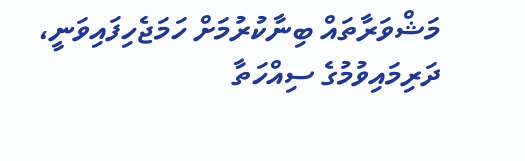މަޝްވަރާތައް ބިނާކުރުމަށް ހަމަޖެހިފައިވަނީ، ދަރިމައިވުމުގެ ސިއްހަތާ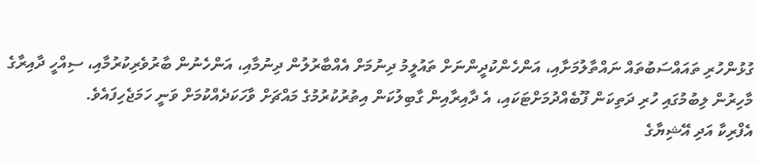ގުޅުންހުރި ތައައްސަބުތައް ނައްތާލުމަށާއި، އަންހެންކުދީންނަށް ތައުލީމު ދިނުމަށް އެއްބާރުލުން ދިނުމާއި، އަންހެނުން ބާރުވެރިކުރުމާއި، ސިއްހީ ދާއިރާގެ މާހިރުން ލިބުމުގައި ހުރި ދަތިކަން ފޫބެއްދުމަށްޓަކައި، އެ ދާއިރާއިން ގާބިލުކަން އިތުރުކުރުމުގެ މައްޗަށް ވާހަކަދެއްކުމަށް ވަނީ ހަމަޖެހިފައެވެ.
އެފްރިކާ އަދި އޭޝިޔާގެ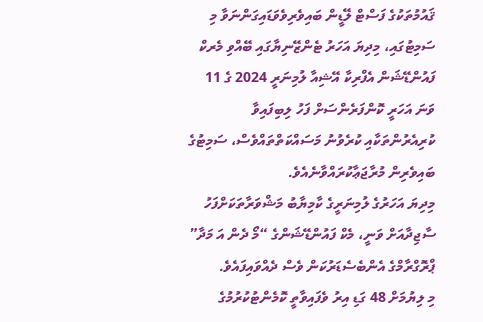ޤައުމުތަކުގެ ފަސްޓް ލޭޑީން ބައިވެރިވެވަޑައިގަންނަވާ މި ސަމިޓުގައި، މިދިޔަ އަހަރު ޓެންޒޭނިޔާގައި ބޭއްވި މެރކް ފައުންޑޭޝަން އެފްރިކާ އޭޝިއާ ލުމިނަރީ 2024 ގެ 11 ވަނަ އަހަރީ ކޮންފަރެންސަށް ފަހު ލިބިފައިވާ ކުރިއެރުންތަކާއި ކުރެވުނު މަސައްކަތްތައްވެސް، ސަމިޓުގެ ބައިވެރިން މުރާޖަޢާކުރައްވާނެއެވެ.
މިދިޔަ އަހަރުގެ ލުމިނަރީގެ ކާމިޔާބު މަޝްވަރާތަކަށްފަހު ސާޖިދާއަށް ވަނީ، މެކް ފައުންޑޭޝަންގެ “މޯ ދެން އަ މަދާ” ޕްރޮގްރާމްގެ އެންބެސެޑަރުކަން ވެސް ދެއްވައިފައެވެ.
މި ލިޔުމަށް 48 ގަޑި އިރު ވެފައިވާތީ ކޮމެންޓުކުރުމުގެ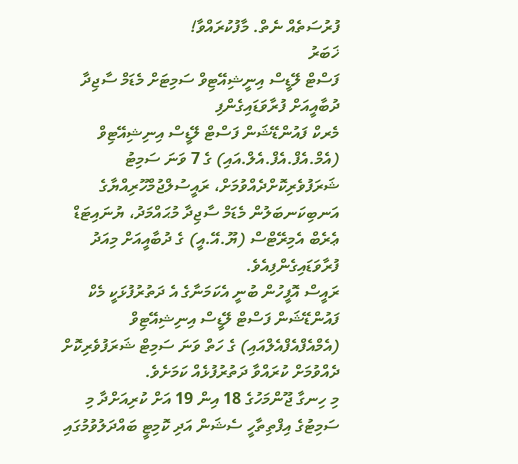ފުރުސަތެއް ނެތް. މާފުކުރައްވާ!
ޚަބަރު
ފަސްޓް ލޭޑީސް އިނީޝިއޭޓިވް ސަމިޓަށް މެޑަމް ސާޖިދާ ދުބާއީއަށް ފުރާވަޑައިގެންފި
މެރކް ފައުންޑޭޝަން ފަސްޓް ލޭޑީސް އިނިޝިއޭޓިވް (އެމް.އެފް.އެފް.އެލް.އައި) ގެ 7 ވަނަ ސަމިޓު ޝަރަފުވެރިކޮށްދެއްވުމަށް، ރައީސުލްޖުމްހޫރިއްޔާގެ އަނބިކަނބަލުން މެޑަމް ސާޖިދާ މުޙައްމަދު، ޔުނައިޓަޑް ޢެރެބް އެމިރޭޓްސް (ޔޫ.އޭ.އީ) ގެ ދުބާއީއަށް މިއަދު ފުރާވަޑައިގެންފިއެވެ.
ރައީސް އޮފީހުން ބުނީ އެކަމަނާގެ އެ ދަތުރުފުޅަކީ މެކް ފައުންޑޭޝަން ފަސްޓް ލޭޑީސް އިނިޝިއޭޓިވް (އެމްއެފްއެފްއެލްއައި) ގެ ހަތް ވަނަ ސަމިޓް ޝަރަފުވެރިކޮށް ދެއްވުމަށް ކުރައްވާ ދަތުރުފުޅެއް ކަމަށެވެ.
މި ހިނގާ ޖޫންމަހުގެ 18 އިން 19 އަށް ކުރިއަށްދާ މި ސަމިޓުގެ އިފްތިތާހީ ސެޝަން އަދި ކޮމިޓީ ބައްދަލުވުމުގައި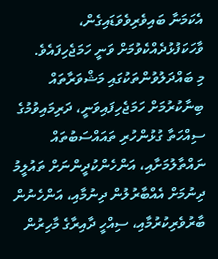އެކަމަނާ ބައިވެރިވެވަޑައިގެން، ވާހަކަފުޅުދެއްކެވުމަށް ވަނީ ހަމަޖެހިފައެވެ.
މި ބައްދަލުވުންތަކުގައި މަޝްވަރާތައް ބިނާކުރުމަށް ހަމަޖެހިފައިވަނީ، ދަރިމައިވުމުގެ ސިއްހަތާ ގުޅުންހުރި ތައައްސަބުތައް ނައްތާލުމަށާއި، އަންހެންކުދީންނަށް ތައުލީމު ދިނުމަށް އެއްބާރުލުން ދިނުމާއި، އަންހެނުން ބާރުވެރިކުރުމާއި، ސިއްހީ ދާއިރާގެ މާހިރުން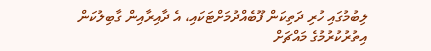ލިބުމުގައި ހުރި ދަތިކަން ފޫބެއްދުމަށްޓަކައި، އެ ދާއިރާއިން ގާބިލުކަން އިތުރުކުރުމުގެ މައްޗަށް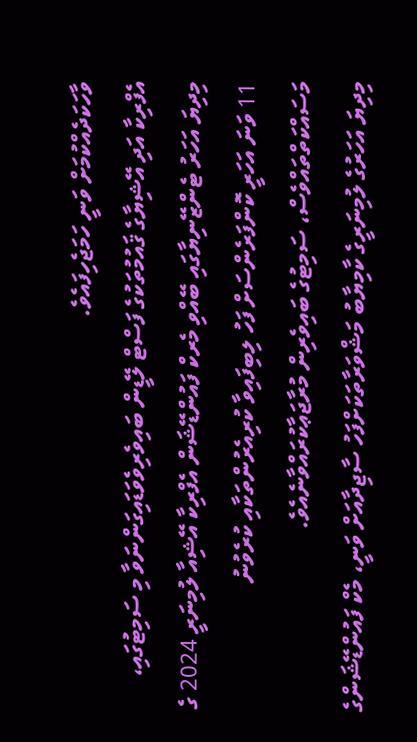ވާހަކަދެއްކުމަށް ވަނީ ހަމަޖެހިފައެވެ.
އެފްރިކާ އަދި އޭޝިޔާގެ ޤައުމުތަކުގެ ފަސްޓް ލޭޑީން ބައިވެރިވެވަޑައިގަންނަވާ މި ސަމިޓުގައި، މިދިޔަ އަހަރު ޓެންޒޭނިޔާގައި ބޭއްވި މެރކް ފައުންޑޭޝަން އެފްރިކާ އޭޝިއާ ލުމިނަރީ 2024 ގެ 11 ވަނަ އަހަރީ ކޮންފަރެންސަށް ފަހު ލިބިފައިވާ ކުރިއެރުންތަކާއި ކުރެވުނު މަސައްކަތްތައްވެސް، ސަމިޓުގެ ބައިވެރިން މުރާޖަޢާކުރައްވާނެއެވެ.
މިދިޔަ އަހަރުގެ ލުމިނަރީގެ ކާމިޔާބު މަޝްވަރާތަކަށްފަހު ސާޖިދާއަށް ވަނީ، މެކް ފައުންޑޭޝަންގެ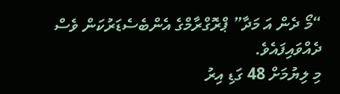“މޯ ދެން އަ މަދާ” ޕްރޮގްރާމްގެ އެންބެސެޑަރުކަން ވެސް ދެއްވައިފައެވެ.
މި ލިޔުމަށް 48 ގަޑި އިރު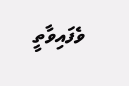ވެފައިވާތީ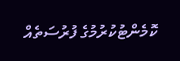ކޮމެންޓުކުރުމުގެ ފުރުސަތެއް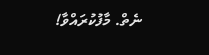ނެތް. މާފުކުރައްވާ!